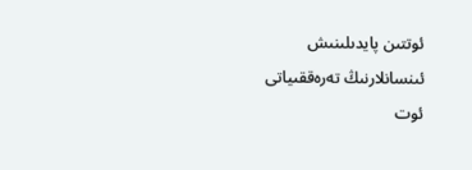ئوتتىن پايدىلىنىش
ئىنسانلارنىڭ تەرەققىياتى
ئوت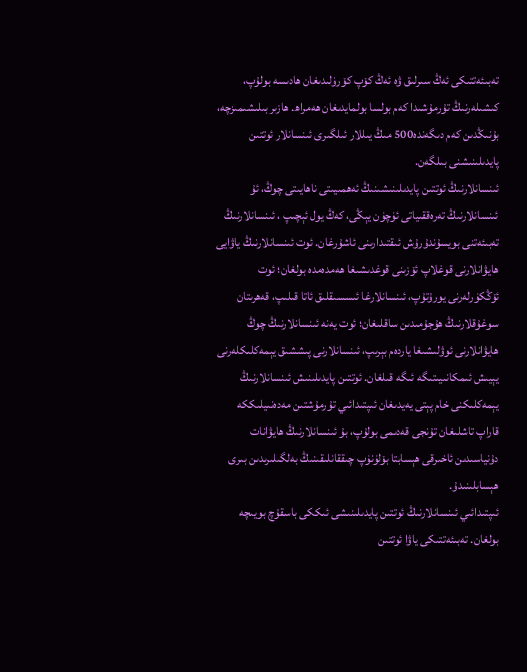تەبىئەتتىكى ئەڭ سىرلىق ۋە ئەڭ كۆپ كۆرۈلىدىغان ھادىسە بولۇپ، كىشىلەرنىڭ تۇرمۇشىدا كەم بولسا بولمايدىغان ھەمراھ. ھازىر بىلىشىمىزچە، بۇنىڭدىن كەم دىگەندە500 مىڭ يىللار ئىلگىرى ئىنسانلار ئوتتىن پايدىلىنىشنى بىلگەن.
ئىنسانلارنىڭ ئوتتىن پايدىلىنىشىنىڭ ئەھمىيىتى ناھايىتى چوڭ، ئۇ ئىنسانلارنىڭ تەرەققىياتى ئۈچۈن يېڭى، كەڭ يول ئېچىپ ، ئىنسانلارنىڭ تەبىئەتنى بويسۇندۇرۇش ئىقتىدارىنى ئاشۇرغان. ئوت ئىنسانلارنىڭ ياۋايى ھايۋانلارنى قوغلاپ ئۆزىنى قوغدىشىغا ھەمدەمدە بولغان؛ ئوت ئۆڭكۈرلەرنى يورۇتۇپ، ئىنسانلارغا ئىسسىقلىق ئاتا قىلىپ، قەھرىتان سوغۇقلارنىڭ ھۇجۇمىدىن ساقلىغان؛ ئوت يەنە ئىنسانلارنىڭ چوڭ ھايۋانلارنى ئوۋلىشىغا ياردەم بېرىپ، ئىنسانلارنى پىششىق يېمەكلىكلەرنى يېيىش ئىمكانىيىتىگە ئىگە قىلغان. ئوتتىن پايدىلىنىش ئىنسانلارنىڭ يېمەكلىكنى خام پېتى يەيدىغان ئىپتىدائىي تۇرمۇشتىن مەدەنىيلىككە قاراپ تاشلىغان تۇنجى قەدىمى بولۇپ، بۇ ئىنسانلارنىڭ ھايۋانات دۇنياسىدىن ئاخىرقى ھېسابتا بۆلۈنۈپ چىققانلىقىنىڭ بەلگىلىرىدىن بىرى ھېسابلىنىدۇ.
ئىپتىدائىي ئىنسانلارنىڭ ئوتتىن پايدىلىنىشى ئىككى باسقۇچ بويىچە بولغان. تەبىئەتتىكى ياۋا ئوتتىن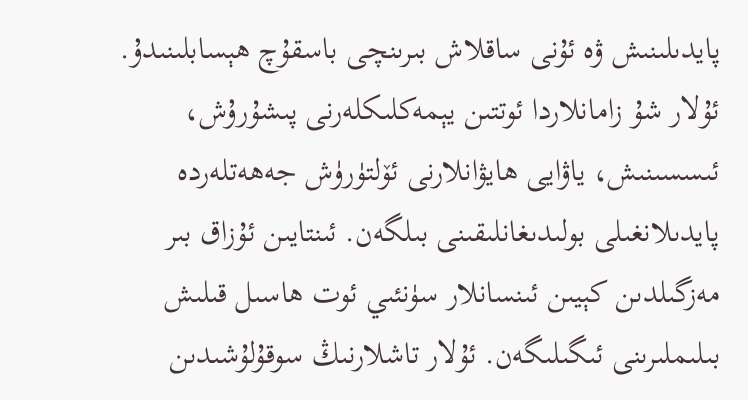پايدىلىنىش ۋە ئۇنى ساقلاش بىرىنچى باسقۇچ ھېسابلىنىدۇ. ئۇلار شۇ زامانلاردا ئوتتىن يېمەكلىكلەرنى پىشۇرۇش، ئىسسىنىش، ياۋايى ھايۋانلارنى ئۆلتۈرۈش جەھەتلەردە پايدىلانغىلى بولىدىغانلىقىنى بىلگەن. ئىنتايىن ئۇزاق بىر مەزگىلدىن كېيىن ئىنسانلار سۈنئىي ئوت ھاسىل قىلىش بىلىملىرىنى ئىگىلىگەن. ئۇلار تاشلارنىڭ سوقۇلۇشىدىن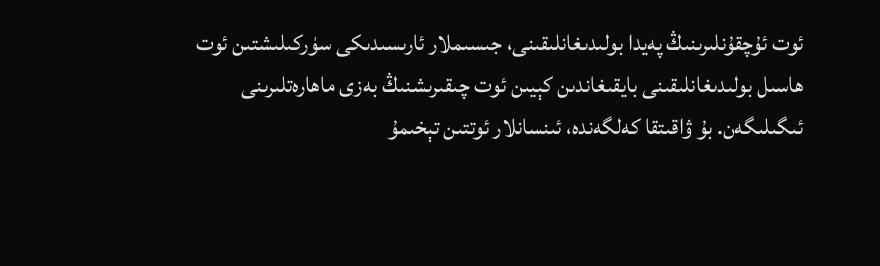ئوت ئۇچقۇنلىرىنىڭ پەيدا بولىدىغانلىقىنى، جىسىملار ئارىسىدىكى سۈركىلىشتىن ئوت ھاسىل بولىدىغانلىقىنى بايقىغاندىن كېيىن ئوت چىقىرىشنىڭ بەزى ماھارەتلىرىنى ئىگىلىگەن. بۇ ۋاقىتقا كەلگەندە، ئىنسانلار ئوتتىن تېخىمۇ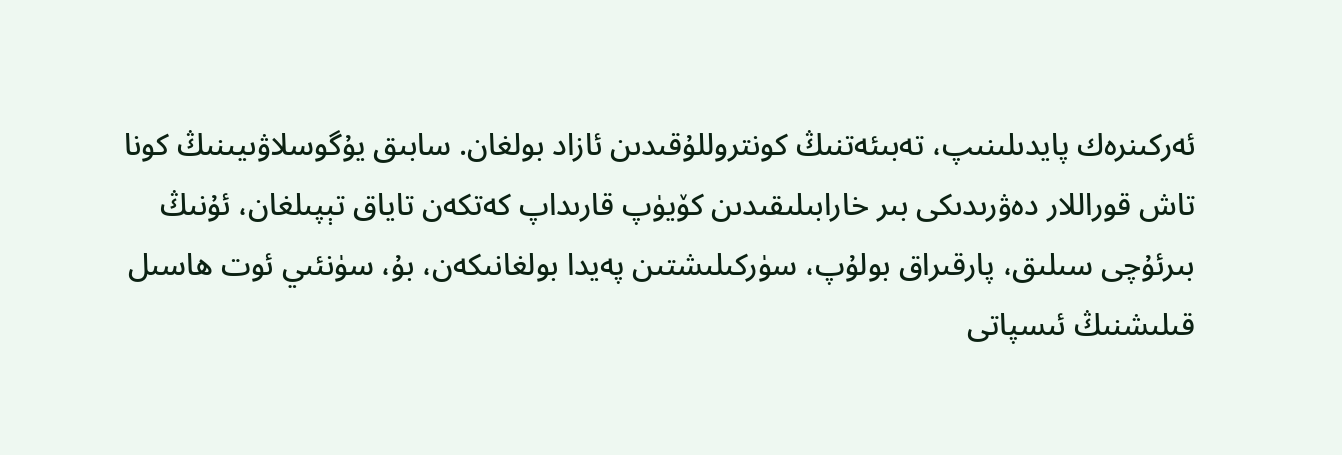ئەركىنرەك پايدىلىنىپ، تەبىئەتنىڭ كونتروللۇقىدىن ئازاد بولغان. سابىق يۇگوسلاۋىيىنىڭ كونا تاش قوراللار دەۋرىدىكى بىر خارابىلىقىدىن كۆيۈپ قارىداپ كەتكەن تاياق تېپىلغان، ئۇنىڭ بىرئۇچى سىلىق، پارقىراق بولۇپ، سۈركىلىشتىن پەيدا بولغانىكەن، بۇ، سۈنئىي ئوت ھاسىل قىلىشنىڭ ئىسپاتى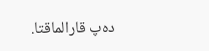دەپ قارالماقتا.